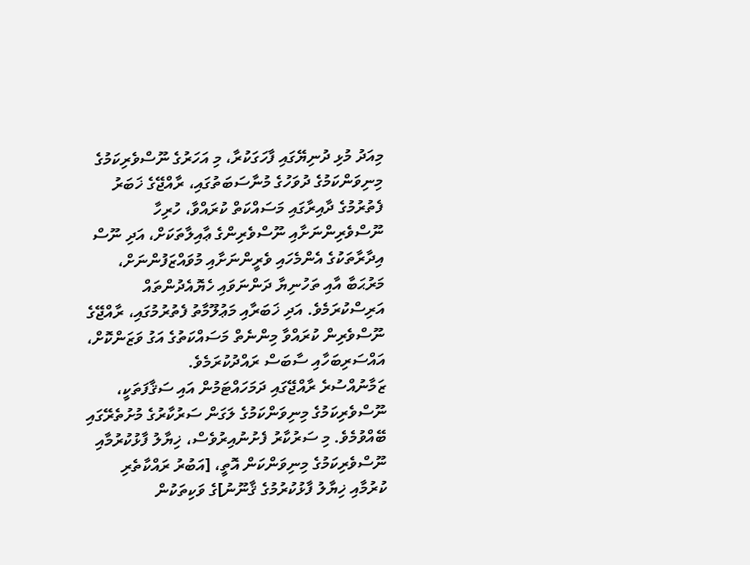މިއަދު މުޅި ދުނިޔޭގައި ފާހަގަކުރާ، މި އަހަރުގެ ނޫސްވެރިކަމުގެ މިނިވަންކަމުގެ ދުވަހުގެ މުނާސަބަތުގައި، ރާއްޖޭގެ ޚަބަރު ފެތުރުމުގެ ދާއިރާގައި މަސައްކަތް ކުރައްވާ، ހުރިހާ ނޫސްވެރިންނަށާއި ނޫސްވެރިންގެ ޢާއިލާތަކަށް، އަދި ނޫސް އިދާރާތަކުގެ އެންމެހައި ވެރީންނަށާއި މުވައްޒަފުންނަށް، މަރުޙަބާ އާއި ތަހުނިޔާ ދަންނަވައި ހެޔޮއެދުންތައް އަރިސްކުރަމެވެ. އަދި ޚަބަރާއި މަޢުލޫމާތު ފެތުރުމުގައި، ރާއްޖޭގެ ނޫސްވެރިން ކުރައްވާ މިންނެތް މަސައްކަތުގެ އަގު ވަޒަންކޮށް، އައްސަރިބަހާއި ސާބަސް ރައްދުކުރަމެވެ.
ޒަމާނުއްސުރެ ރާއްޖޭގައި ދަމަހައްޓަމުން އައި ސަޤާފަތަކީ، ނޫސްވެރިކަމުގެ މިނިވަންކަމުގެ ލަގަން ސަރުކާރުގެ މުށުތެރޭގައި ބޭއްވުމެވެ. މި ސަރުކާރު ފެށުނުއިރުވެސް، ޚިޔާލު ފާޅުކުރުމާއި ނޫސްވެރިކަމުގެ މިނިވަންކަން އޮތީ، [އަބުރު ރައްކާތެރި ކުރުމާއި ޚިޔާލު ފާޅުކުރުމުގެ ޤާނޫނު]ގެ ވަކިތަކުން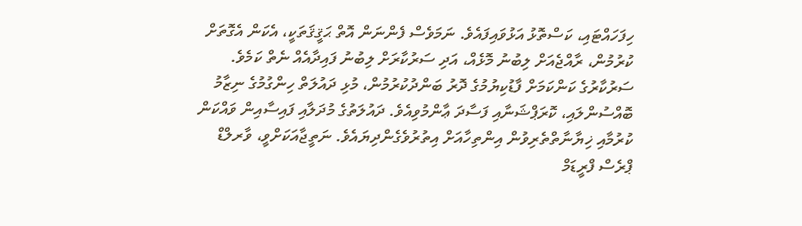ހިފަހައްޓައި، ކަސްތޮޅު އަޅުވައިފައެވެ. ނަމަވެސް ފެންނަން އޮތް ޙަޤީޤަތަކީ، އެކަން އެގޮތަށް ކުރުމުން، ރާއްޖެއަށް ލިބުނު މޮޅެއް، އަދި ސަރުކާރަށް ލިބުނު ފައިދާއެއް ނެތް ކަމެވެ.
ސަރުކާރުގެ ކަންކަމަށް ފާޑުކިޔުމުގެ ދޮރު ބަންދުކުރުމުން، މުޅި ދައުލަތް ހިންގުމުގެ ނިޒާމު ބޮއްސުންލައި، ކޮރަޕްޝަނާއި ފަސާދަ ޢާންމުވިއެވެ. ދައުލަތުގެ މުދަލާއި ފައިސާއިން ވައްކަން ކުރުމާއި ޚިޔާނާތްތެރިވުން އިންތިހާއަށް އިތުރުވެގެންދިޔައެވެ. ނަތީޖާއަކަށްވީ، ވާރލްޑް ޕްރެސް ފްރީޑަމް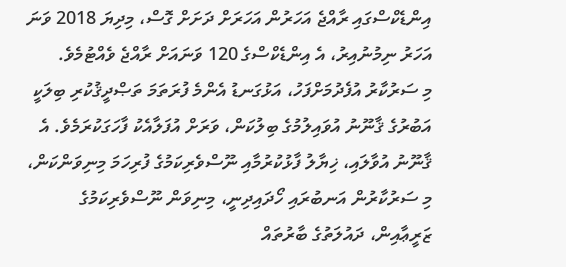އިންޑެކްސްގައި ރާއްޖެ އަހަރުން އަހަރަށް ދަށަށް ގޮސް، މިދިޔަ 2018 ވަނަ އަހަރު ނިމުނުއިރު، އެ އިންޑެކްސްގެ 120 ވަނައަށް ރާއްޖެ ވެއްޓުމެވެ.
މި ސަރުކާރު އުފެދުމަށްފަހު، އަޅުގަނޑު އެންމެ ފުރަތަމަ ތަޞްދީޤުކުރި ބިލަކީ އަބުރުގެ ޤާނޫނު އުވައިލުމުގެ ބިލުކަން، ވަރަށް އުފަލާއެކު ފާހަގަކުރަމެވެ. އެ ޤާނޫނު އުވާލައި، ޚިޔާލު ފާޅުކުރުމާއި ނޫސްވެރިކަމުގެ ފުރިހަމަ މިނިވަންކަން، މި ސަރުކާރުން އަނބުރައި ހޯދައިދިނީ، މިނިވަން ނޫސްވެރިކަމުގެ ޒަރީޢާއިން، ދައުލަތުގެ ބާރުތައް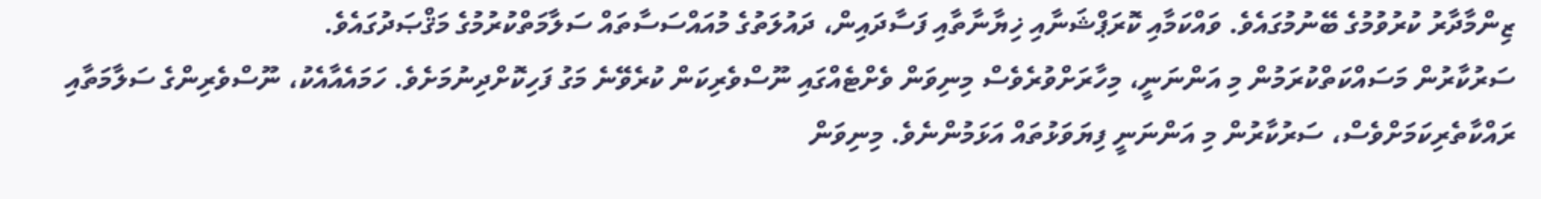ޒިންމާދާރު ކުރުވުމުގެ ބޭނުމުގައެވެ. ވައްކަމާއި ކޮރަޕްޝަނާއި ޚިޔާނާތާއި ފަސާދައިން، ދައުލަތުގެ މުއައްސަސާތައް ސަލާމަތްކުރުމުގެ މަޤްޞަދުގައެވެ.
ސަރުކާރުން މަސައްކަތްކުރަމުން މި އަންނަނީ، މިހާރަށްވުރެވެސް މިނިވަން ވެށްޓެއްގައި ނޫސްވެރިކަން ކުރެވޭނެ މަގު ފަހިކޮށްދިނުމަށެވެ. ހަމައެއާއެކު، ނޫސްވެރިންގެ ސަލާމަތާއި ރައްކާތެރިކަމަށްވެސް، ސަރުކާރުން މި އަންނަނީ ފިޔަވަޅުތައް އަޅަމުންނެވެ. މިނިވަން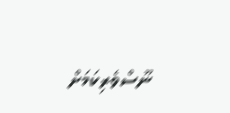ނޫސްވެރިކަމަށް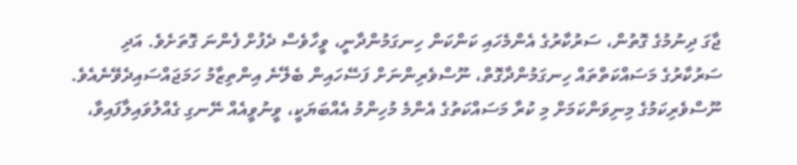ޖާގަ ދިނުމުގެ ގޮތުން، ސަރުކާރުގެ އެންމެހައި ކަންކަން ހިނގަމުންދާނީ، ވީހާވެސް ދެފުށް ފެންނަ ގޮތަށެވެ. އަދި ސަރުކާރުގެ މަސައްކަތްތައް ހިނގަމުންދާގޮތް، ނޫސްވެރިންނަށް ފަސޭހައިން ބެލޭނެ އިންތިޒާމު ހަމަޖައްސައިދެވޭނެއެވެ.
ނޫސްވެރިކަމުގެ މިނިވަންކަމަށް މި ކުރާ މަސައްކަތުގެ އެންމެ މުހިންމު އެއްބަޔަކީ، ވީނުވީއެއް ނޭނގި ގެއްލުވައިލާފައިވާ،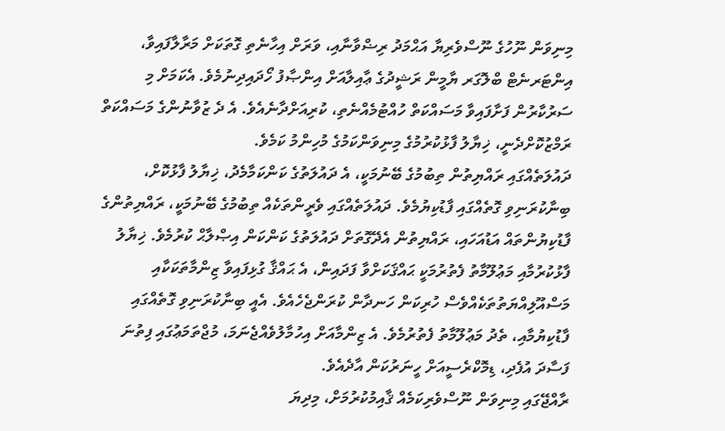މިނިވަން ނޫހުގެ ނޫސްވެރިޔާ އަޙްމަދު ރިޟްވާނާއި، ވަރަށް އިހާނެތި ގޮތަކަށް މަރާލާފައިވާ، އިންޓަރނެޓް ބްލޮގަރ ޔާމީން ރަޝީދުގެ ޢާއިލާއަށް އިންޞާފު ހޯދައިދިނުމެވެ. އެކަމަށް މި ސަރުކާރުން ފަށާފައިވާ މަސައްކަތް ހުއްޓުމެއްނެތި، ކުރިއަށްދާނެއެވެ. އެ ދެ ޒުވާނުންގެ މަސައްކަތް ރަމްޒުކޮށްދެނީ، ޚިޔާލު ފާޅުކުރުމުގެ މިނިވަންކަމުގެ މުހިންމު ކަމެވެ.
ދައުލަތެއްގައި ރައްޔިތުން ތިބުމުގެ ބޭނުމަކީ، އެ ދައުލަތުގެ ކަންކަމާމެދު، ޚިޔާލު ފާޅުކޮށް، ބިނާކުރަނިވި ގޮތެއްގައި ފާޑުކިޔުމެވެ. ދައުލަތެއްގައި ވެރީންތަކެއް ތިބުމުގެ ބޭނުމަކީ، ރައްޔިތުންގެ ފާޑުކިޔުންތައް އަޑުއަހައި، ރައްޔިތުން އެދޭގޮތަށް ދައުލަތުގެ ކަންކަން އިޞްލާޙް ކުރުމެވެ. ޚިޔާލު ފާޅުކުރުމާއި މަޢުލޫމާތު ފެތުރުމަކީ ޙައްޤަކަށްވާ ފަދައިން، އެ ޙައްޤާ ގުޅިފައިވާ ޒިންމާތަކަކާއި މަސްއޫލިއްޔަތުތަކެއްވެސް ހުރިކަން ހަނދާން ކުރަންޖެހެއެވެ. އެއީ ބިނާކުރަނިވި ގޮތެއްގައި ފާޑުކިޔުމާއި، ތެދު މަޢުލޫމާތު ފެތުރުމެވެ. އެ ޒިންމާއަށް އިހުމާލުވެއްޖެނަމަ، މުޖްތަމަޢުގައި ފިތުނަ ފަސާދަ އުފެދި، ޑިމޮކްރެސީއަށް ހީނަރުކަން އާދެއެވެ.
ރާއްޖޭގައި މިނިވަން ނޫސްވެރިކަމެއް ޤާއިމުކުރުމަށް، މިދިޔަ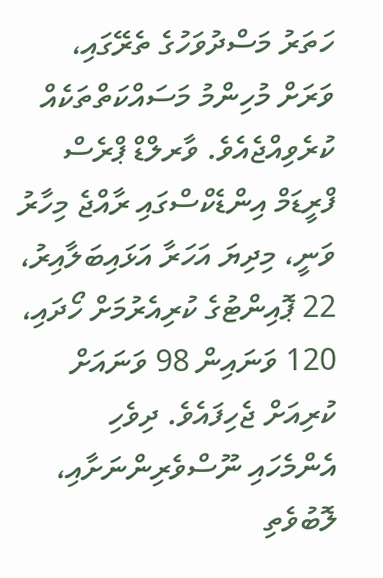ހަތަރު މަސްދުވަހުގެ ތެރޭގައި، ވަރަށް މުހިންމު މަސައްކަތްތަކެއް ކުރެވިއްޖެއެވެ. ވާރލްޑް ޕްރެސް ފްރީޑަމް އިންޑެކްސްގައި ރާއްޖެ މިހާރު ވަނީ، މިދިޔަ އަހަރާ އަޅައިބަލާއިރު، 22 ޕޮއިންޓުގެ ކުރިއެރުމަށް ހޯދައި، 120 ވަނައިން 98 ވަނައަށް ކުރިއަށް ޖެހިފައެވެ. ދިވެހި އެންމެހައި ނޫސްވެރިންނަށާއި، ލޮބުވެތި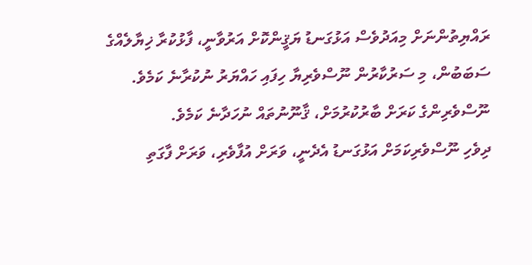ރައްޔިތުންނަށް މިއަދުވެސް އަޅުގަނޑު ޔަޤީންކޮށް އަރުވާނީ، ފާޅުކުރާ ޚިޔާލެއްގެ ސަބަބުން، މި ސަރުކާރުން ނޫސްވެރިޔާ ހިފައި ހައްޔަރު ނުކުރާނެ ކަމެވެ. ނޫސްވެރިންގެ ކަރަށް ބާރުކުރުމަށް، ޤާނޫނުތައް ނުހަދާނެ ކަމެވެ.
ދިވެހި ނޫސްވެރިކަމަށް އަޅުގަނޑު އެދެނީ، ވަރަށް އުފާވެރި، ވަރަށް ފާގަތި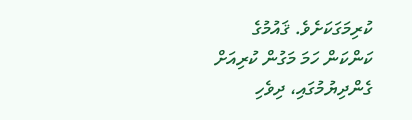ކުރިމަގަކަށެވެ. ޤައުމުގެ ކަންކަން ހަމަ މަގުން ކުރިއަށް ގެންދިޔުމުގައި، ދިވެހި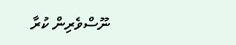ނޫސްވެރިން ކުރާ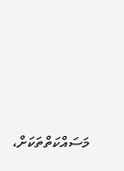މަސައްކަތްތަކަށް،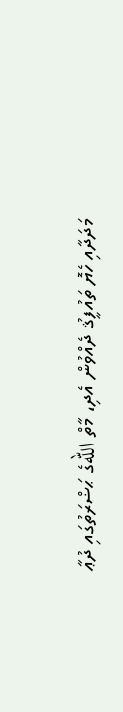މަދަދާއި ހެޔޮ ތައުފީޤު ދެއްވުން އެދި، މާތް اللهގެ ޙަޟްރަތުގައި ދުޢާ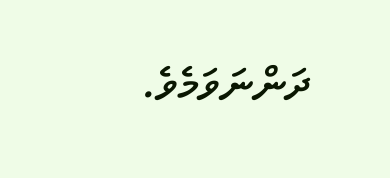ދަންނަވަމެވެ.